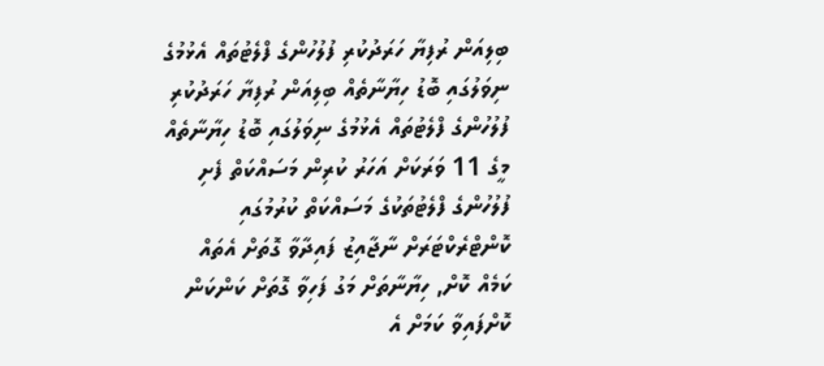ބިލިއަން ރުފިޔާ ހަރަދުކުރި ފުލުހުންގެ ފްލެޓުތައް އެޅުމުގެ ނިވަލުގައި ބޮޑު ހިޔާނާތެއް ބިލިއަން ރުފިޔާ ހަރަދުކުރި ފުލުހުންގެ ފްލެޓުތައް އެޅުމުގެ ނިވަލުގައި ބޮޑު ހިޔާނާތެއް
މީގެ 11 ވަރަކަށް އަހަރު ކުރިން މަސައްކަތް ފެށި ފުލުހުންގެ ފްލެޓުތަކުގެ މަސައްކަތް ކުރުމުގައި ކޮންޓްރެކްޓަރަށް ނާޖާއިޒު ފައިދާވާ ގޮތަށް އެތައް ކަމެއް ކޮށް, ހިޔާނާތަށް މަގު ފަހިވާ ގޮތަށް ކަންކަން ކޮށްފައިވާ ކަމަށް އެ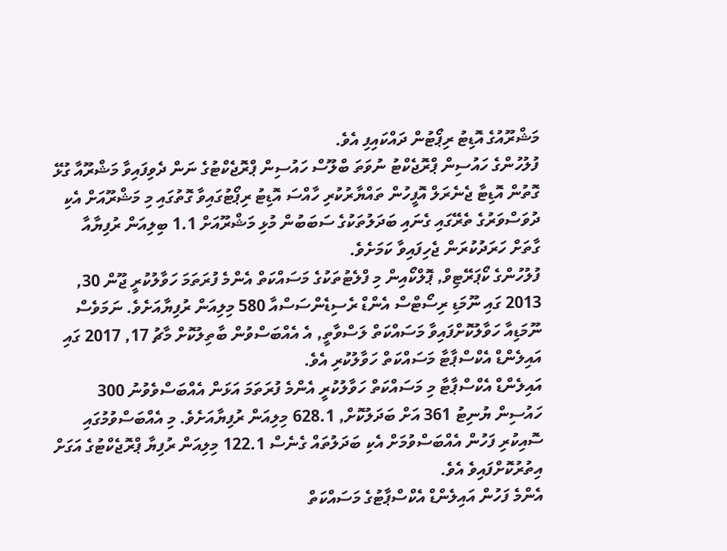މަޝްރޫއުގެ އޮޑިޓު ރިޕޯޓުން ދައްކައިފި އެވެ.
ފުލުހުންގެ ހައުސިން ޕްރޮޖެކްޓު ނުވަތަ ބްލޫސް ހައުސިން ޕްރޮޖެކްޓުގެ ނަން ދެވިފައިވާ މަޝްރޫއާ ގުޅޭ ގޮތުން އޮޑިޓާ ޖެނެރަލް އޮފީހުން ތައްޔާރުކުރި ހާއްސަ އޮޑިޓު ރިޕޯޓުގައިވާ ގޮތުގައި މި މަޝްރޫއަށް އެކި ދުވަސްވަރުގެ ތެރޭގައި ގެނައި ބަދަލުތަކުގެ ސަބަބުން މުޅި މަޝްރޫއަށް 1.1 ބިލިއަން ރުފިޔާއާ ގާތަށް ހަރަދުކުރަން ޖެހިފައިވާ ކަމަށެވެ.
ފުލުހުންގެ ކޯޕަރޭޓިވް, ޕޮލްކޯއިން މި ފްލެޓުތަކުގެ މަސައްކަތް އެންމެ ފުރަތަމަ ހަވާލުކުރީ ޖޫން 30, 2013 ގައި ނޫމަޑި ރިސޯޓްސް އެންޑް ރެސިޑެންސަސްއާ 580 މިލިއަން ރުފިޔާއަށެވެ. ނަމަވެސް ނޫމަޑިއާ ހަވާލުކޮށްފައިވާ މަސައްކަތް ލަސްވާތީ, އެ އެއްބަސްވުން ބާތިލުކޮށް މާޗު 17, 2017 ގައި އައިލެންޑް އެކްސްޕާޓާ މަސައްކަތް ހަވާލުކުރި އެވެ.
އައިލެންޑް އެކްސްޕާޓާ މި މަސައްކަތް ހަވާލުކުރީ އެންމެ ފުރަތަމަ އަޅަން އެއްބަސްވެވުނު 300 ހައުސިން ޔުނިޓު 361 އަށް ބަދަލުކޮށް, 628.1 މިލިއަން ރުފިޔާއަށެވެ. މި އެއްބަސްވުމުގައި ސޮއިކުރި ފަހުން އެއްބަސްވުމަށް އެކި ބަދަލުތައް ގެނެސް 122.1 މިލިއަން ރުފިޔާ ޕްރޮޖެކްޓުގެ އަގަށް އިތުރުކޮށްފައިވެ އެވެ.
އެންމެ ފަހުން އައިލެންޑް އެކްސްޕާޓުގެ މަސައްކަތް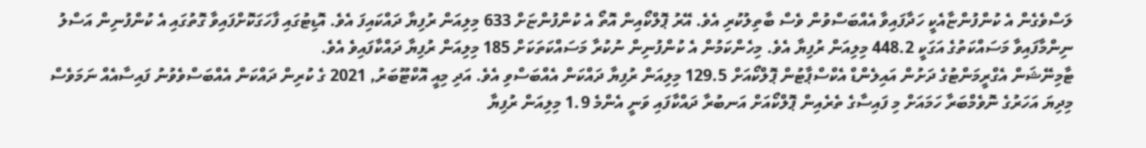ލަސްވެގެން އެ ކުންފުންޏާއެކީ ހަދާފައިވާ އެއްބަސްވުން ވެސް ބާތިލުކުރި އެވެ. އޭރު ޕޮލްކޯއިން އޮތޯ އެ ކުންފުންޏަށް 633 މިލިއަން ރުފިޔާ ދައްކައިފަ އެވެ. އޮޑިޓުގައި ފާހަގަކޮށްފައިވާ ގޮތުގައި އެ ކުންފުނިން އަސްލު ނިންމާފައިވާ މަސައްކަތުގެ އަގަކީ 448.2 މިލިއަން ރުފިޔާ އެވެ. މިހެންކަމުން އެ ކުންފުނިން ނުކުރާ މަސައްކަތަކަށް 185 މިލިއަން ރުފިޔާ ދައްކާފައިވެ އެވެ.
ޓާމިނޭޝަން އެގްރީމަންޓުގެ ދަށުން އައިލެންޑް އެކްސްޕާޓުން ޕޮލްކޯއަށް 129.5 މިލިއަން ރުފިޔާ ދައްކަން އެއްބަސްވި އެވެ. އަދި މިއީ އޮކްޓޫބަރު, 2021 ގެ ކުރިން ދައްކަން އެއްބަސްވެވުނު ފައިސާއެއް ނަމަވެސް މިދިޔަ އަހަރުގެ ނޮވެމްބަރާ ހަމައަށް މި ފައިސާގެ ތެރެއިން ޕޮލްކޯއަށް އަނބުރާ ދައްކާފައި ވަނީ އެންމެ 1.9 މިލިއަން ރުފިޔާ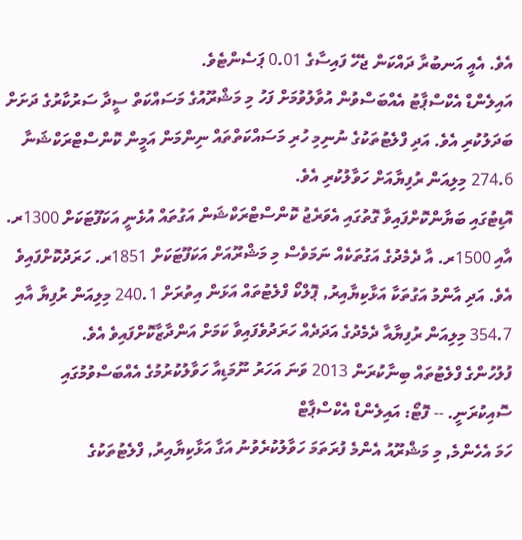އެވެ. އެއީ އަނބުރާ ދައްކަން ޖެހޭ ފައިސާގެ 0.01 ޕަސެންޓެވެ.
އައިލެންޑް އެކްސްޕާޓު އެއްބަސްވުން އުވާލުވުމަށް ފަހު މި މަޝްރޫއުގެ މަސައްކަތް ސީދާ ސަރުކާރުގެ ދަށަށް ބަދަލުކުރި އެވެ. އަދި ފްލެޓުތަކުގެ ނުނިމި ހުރި މަސައްކަތްތައް ނިންމަން އަމީން ކޮންސްޓްރަކްޝަނާ 274.6 މިލިއަން ރުފިޔާއަށް ހަވާލުކުރި އެވެ.
އޮޑިޓުގައި ބަޔާންކޮށްފައިވާ ގޮތުގައި އެވަރެޖު ކޮންސްޓްރަކްޝަން އަގުތައް އުޅެނީ އަކަފޫޓަކަށް 1300ރ. އާއި 1500ރ. އާ ދެމެދުގެ އަގުތަކެއް ނަމަވެސް މި މަޝްރޫއަށް އަކަފޫޓަކަށް 1851ރ. ހަރަދުކޮށްފައިވެ އެވެ. އަދި އާންމު އަގުތަކާ އަޅާކިޔާއިރު, ޕޮލްކޯ ފްލެޓުތައް އަޅަން އިތުރަށް 240.1 މިލިއަން ރުފިޔާ އާއި 354.7 މިލިއަން ރުފިޔާއާ ދެމެދުގެ އަދަދެއް ހަރަދުވެފައިވާ ކަމަށް އަންދާޒާކޮށްފައިވެ އެވެ.
ފުލުހުންގެ ފްލެޓުތައް ބިނާކުރަން 2013 ވަނަ އަހަރު ނޫމަޑިއާ ހަވާލުކުރުމުގެ އެއްބަސްވުމުގައި ސޮއިކުރަނީ. -- ފޮޓޯ: އައިލެންޑް އެކްސްޕާޓް
ހަމަ އެހެންމެ, މި މަޝްރޫއު އެންމެ ފުރަތަމަ ހަވާލުކުރެވުނު އަގާ އަޅާކިޔާއިރު, ފްލެޓުތަކުގެ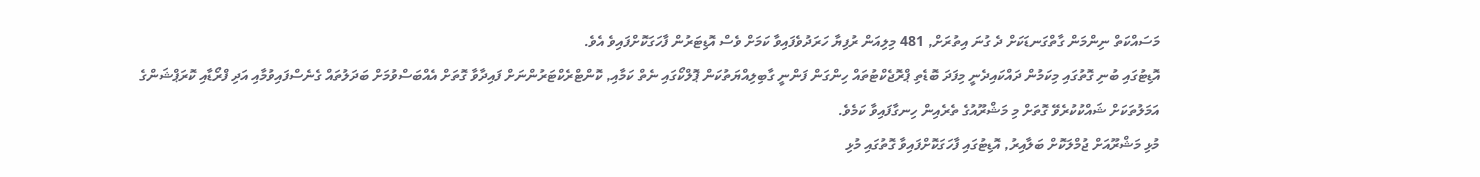މަސައްކަތް ނިންމަން ގާތްގަނޑަކަށް ދެ ގުނަ އިތުރަށް, 481 މިލިއަން ރުފިޔާ ހަރަދުވެފައިވާ ކަމަށް ވެސް އޮޑިޓަރުން ފާހަގަކޮށްފައިވެ އެވެ.
އޮޑިޓުގައި ބުނި ގޮތުގައި މިކަމުން ދައްކައިދެނީ މިފަދަ ބޮޑެތި ޕްރޮޖެކްޓުތައް ހިންގަން ފަންނީ ގާބިލިއްޔަތުކަން ޕޮލްކޯގައި ނެތް ކަމާއި, ކޮންޓްރެކްޓަރުންނަށް ފައިދާވާ ގޮތަށް އެއްބަސްވުމަށް ބަދަލުތައް ގެނެސްފައިވުމާއި އަދި ފްރޯޑާއި ކޮރަޕްޝަންގެ އަމަލުތަކަށް ޝައްކުކުރެވޭ ގޮތަށް މި މަޝްރޫއުގެ ތެރެއިން ހިނގާފައިވާ ކަމެވެ.
މުޅި މަޝްރޫއަށް ޖުމްލަކޮށް ބަލާއިރު, އޮޑިޓުގައި ފާހަގަކޮށްފައިވާ ގޮތުގައި މުޅި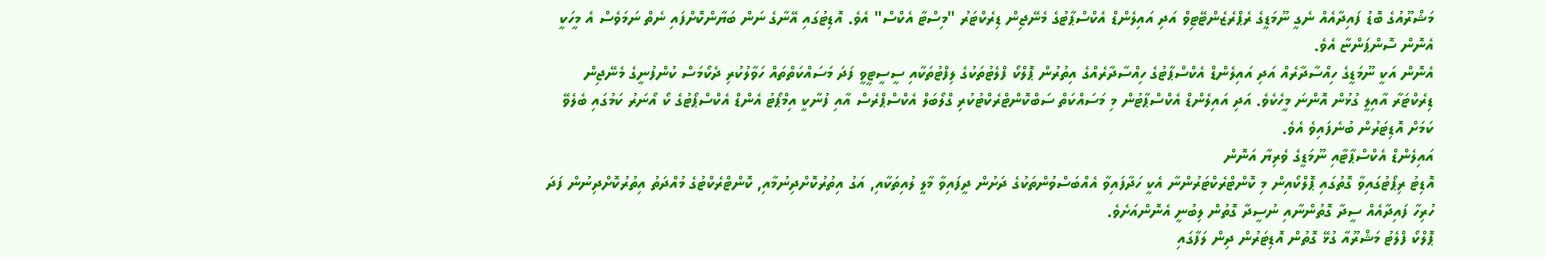މަޝްރޫއުގެ ބޮޑު ފައިދާއެއް ނެގީ ނޫމަޑީގެ ރެޕްރެޒެންޓޭޓިވް އަދި އައިލެންޑް އެކްސްޕާޓުގެ މެނޭޖިން ޑިރެކްޓަރު "މިސްޓާ އެކްސް" އެވެ. އޮޑިޓުގައި އޭނާގެ ނަން ބަޔާންކޮށްފައި ނެތް ނަމަވެސް އެ މީހަކީ އެނޮން ސޮންޕަންޏާ އެވެ.
އެނޮން އަކީ ނޫމަޑީގެ ހިއްސާދާރެއް އަދި އައިލެންޑް އެކްސްޕާޓުގެ ހިއްސާދާރެއްގެ އިތުރުން ޕޮލްކޯ ފްލެޓުތަކުގެ ލިފްޓުތަކާއި ސީސީޓީވީ ފަދަ މަސައްކަތްތައް ހަވާލުކުރި ދެކޯމަސް ކުންފުނީގެ މެނޭޖިން ޑިރެކްޓަރާ އާއިލީ ގުޅުން އޮންނަ މީހެކެވެ. އަދި އައިލެންޑް އެކްސްޕާޓުން މި މަސައްކަތް ސަބްކޮންޓްރެކްޓުކުރި ގްލޯބަލް އެކްސްޕްރެސް އާއި ފުނާކީ އިމްޕޯޓު އެންޑް އެކްސްޕޯޓުގެ ކޯ އޯނަރު ކަމުގައި ބެލެވޭ ކަމަށް އޮޑިޓަރުން ބުނެފައިވެ އެވެ.
އައިލެންޑް އެކްސްޕާޓާއި ނޫމަޑީގެ ވެރިޔާ އަނޮން
އޮޑިޓު ރިޕޯޓުގައިވާ ގޮތުގައި ޕޮލްކޯއިން މި ކޮންޓްރެކްޓަރުންނާ އެކީ ހަދާފައިވާ އެއްބަސްވުންތަކުގެ ދަށުން ދީފައިވާ މާލީ ލުއިތަކާއި, އަގު އިތުރުކޮށްދިނުމާއި, ކޮންޓްރެކްޓުގެ މުއްދަތު އިތުރުކޮށްދިނުން ފަދަ ހުރިހާ ފައިދާއެއް ސީދާ ގޮތުންނާއި ނުސީދާ ގޮތުން ލިބުނީ އެނޮންއަށެވެ.
ޕޮލްކޯ ފްލެޓު މަޝްރޫއާ ގުޅޭ ގޮތުން އޮޑިޓަރުން ދިން ލަފާގައި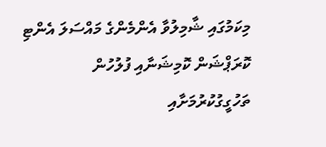މިކަމުގައި ޝާމިލުވާ އެންމެންގެ މައްސަލަ އެންޓި ކޮރަޕްޝަން ކޮމިޝަނާއި ފުލުހުން ތަހުގީގުކުރުމަށާއި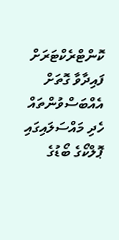ކޮންޓްރެކްޓަރަށް ފައިދާވާ ގޮތަށް އެއްބަސްވުންތައް ހެދި މައްސަލައިގައި ޕޮލްކޯގެ ބޯޑުގެ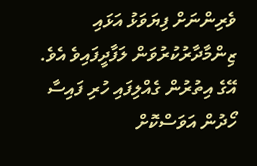ވެރިންނަށް ފިޔަވަޅު އަޅައި ޒިންމާދާރުކުރުވަން ލަފާދީފައިވެ އެވެ.
އޭގެ އިތުރުން ގެއްލިފައި ހުރި ފައިސާ ހޯދުން އަވަސްކޮށް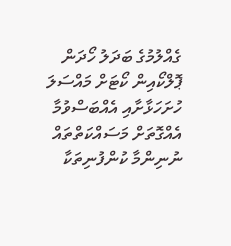ގެއްލުމުގެ ބަދަލު ހޯދަން ޕޮލްކޯއިން ކޯޓަށް މައްސަލަ ހުށަހަޅާށާއި އެއްބަސްވުމާ އެއްގޮތަށް މަސައްކަތްތައް ނުނިންމާ ކުންފުނިތަކާ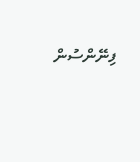ފިނޭންސުން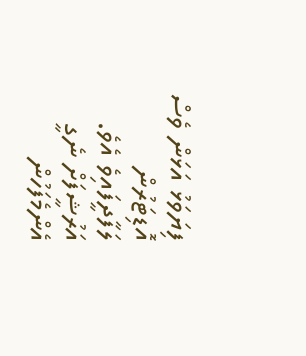ފިޔަވަޅު އަޅަން ވެސް އޮޑިޓަރުން ލަފާދީފައިވެ އެވެ.
އަރުޝީފަށް ނެގީ
އެންމެފަހުން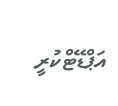އަޕްޑޭޓްކުރީ